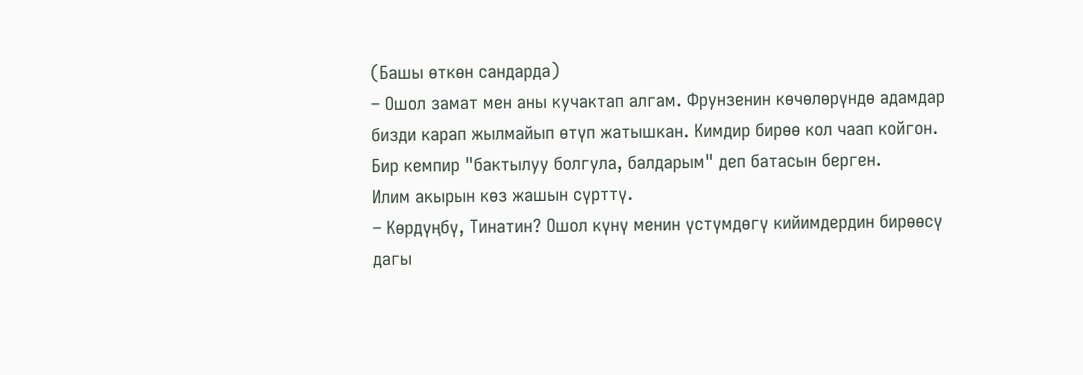(Башы өткөн сандарда)
– Ошол замат мен аны кучактап алгам. Фрунзенин көчөлөрүндө адамдар бизди карап жылмайып өтүп жатышкан. Кимдир бирөө кол чаап койгон. Бир кемпир "бактылуу болгула, балдарым" деп батасын берген.
Илим акырын көз жашын сүрттү.
– Көрдүңбү, Тинатин? Ошол күнү менин үстүмдөгү кийимдердин бирөөсү дагы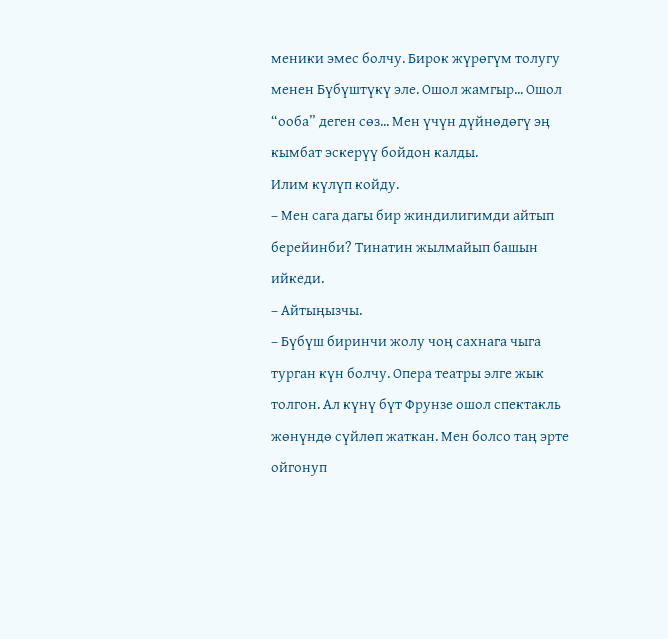меники эмес болчу. Бирок жүрөгүм толугу менен Бүбүштүкү эле. Ошол жамгыр... Ошол “ооба” деген сөз... Мен үчүн дүйнөдөгү эң кымбат эскерүү бойдон калды.
Илим күлүп койду.
– Мен сага дагы бир жиндилигимди айтып берейинби? Тинатин жылмайып башын ийкеди.
– Айтыңызчы.
– Бүбүш биринчи жолу чоң сахнага чыга турган күн болчу. Опера театры элге жык толгон. Ал күнү бүт Фрунзе ошол спектакль жөнүндө сүйлөп жаткан. Мен болсо таң эрте ойгонуп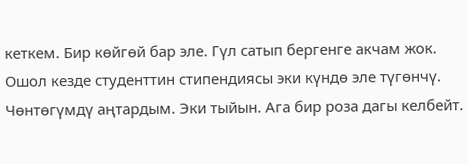кеткем. Бир көйгөй бар эле. Гүл сатып бергенге акчам жок. Ошол кезде студенттин стипендиясы эки күндө эле түгөнчү. Чөнтөгүмдү аңтардым. Эки тыйын. Ага бир роза дагы келбейт.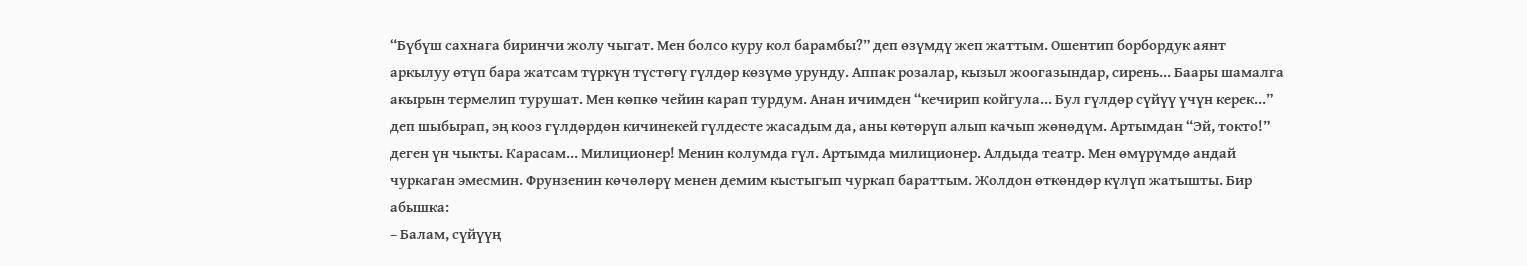“Бүбүш сахнага биринчи жолу чыгат. Мен болсо куру кол барамбы?” деп өзүмдү жеп жаттым. Ошентип борбордук аянт аркылуу өтүп бара жатсам түркүн түстөгү гүлдөр көзүмө урунду. Аппак розалар, кызыл жоогазындар, сирень... Баары шамалга акырын термелип турушат. Мен көпкө чейин карап турдум. Анан ичимден “кечирип койгула... Бул гүлдөр сүйүү үчүн керек...” деп шыбырап, эң кооз гүлдөрдөн кичинекей гүлдесте жасадым да, аны көтөрүп алып качып жөнөдүм. Артымдан “Эй, токто!” деген үн чыкты. Карасам... Милиционер! Менин колумда гүл. Артымда милиционер. Алдыда театр. Мен өмүрүмдө андай чуркаган эмесмин. Фрунзенин көчөлөрү менен демим кыстыгып чуркап бараттым. Жолдон өткөндөр күлүп жатышты. Бир абышка:
– Балам, сүйүүң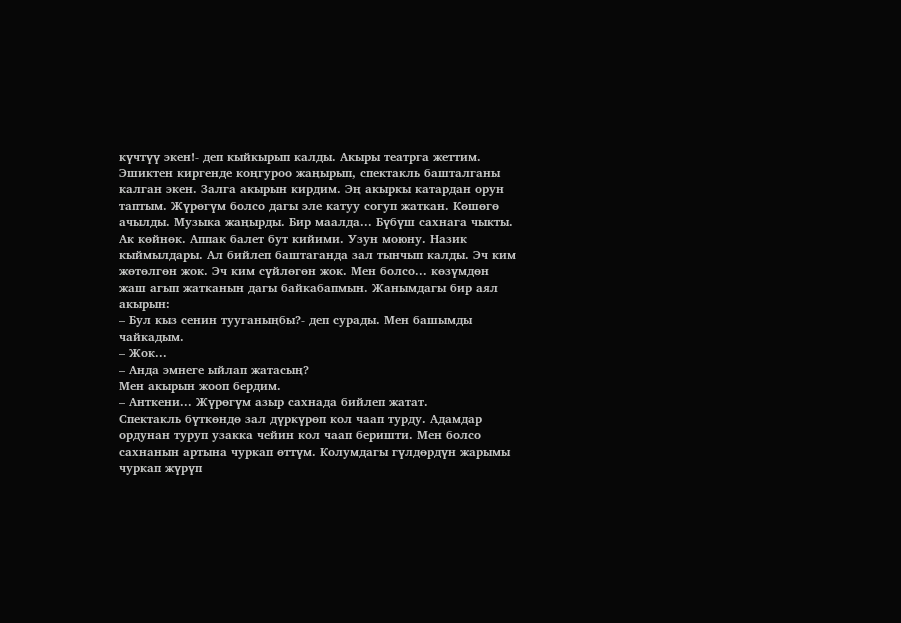күчтүү экен!- деп кыйкырып калды. Акыры театрга жеттим. Эшиктен киргенде коңгуроо жаңырып, спектакль башталганы калган экен. Залга акырын кирдим. Эң акыркы катардан орун таптым. Жүрөгүм болсо дагы эле катуу согуп жаткан. Көшөгө ачылды. Музыка жаңырды. Бир маалда... Бүбүш сахнага чыкты. Ак көйнөк. Аппак балет бут кийими. Узун моюну. Назик кыймылдары. Ал бийлеп баштаганда зал тынчып калды. Эч ким жөтөлгөн жок. Эч ким сүйлөгөн жок. Мен болсо... көзүмдөн жаш агып жатканын дагы байкабапмын. Жанымдагы бир аял акырын:
– Бул кыз сенин тууганыңбы?- деп сурады. Мен башымды чайкадым.
– Жок...
– Анда эмнеге ыйлап жатасың?
Мен акырын жооп бердим.
– Анткени... Жүрөгүм азыр сахнада бийлеп жатат.
Спектакль бүткөндө зал дүркүрөп кол чаап турду. Адамдар ордунан туруп узакка чейин кол чаап беришти. Мен болсо сахнанын артына чуркап өттүм. Колумдагы гүлдөрдүн жарымы чуркап жүрүп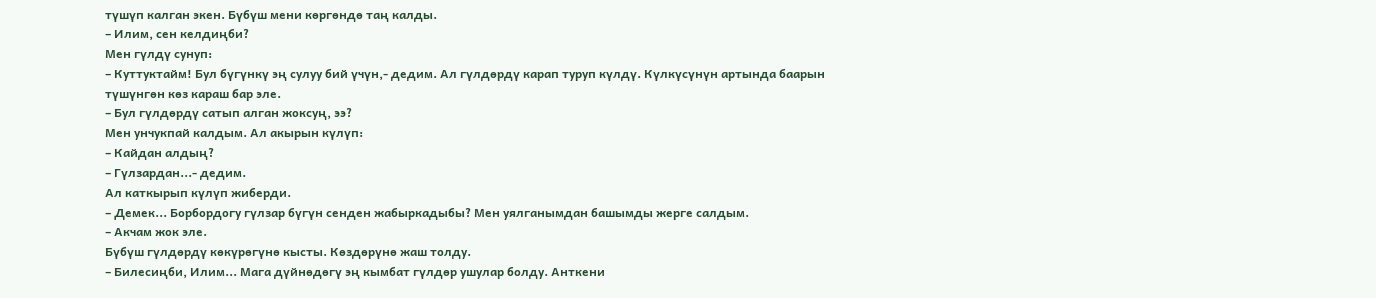түшүп калган экен. Бүбүш мени көргөндө таң калды.
– Илим, сен келдиңби?
Мен гүлдү сунуп:
– Куттуктайм! Бул бүгүнкү эң сулуу бий үчүн,- дедим. Ал гүлдөрдү карап туруп күлдү. Күлкүсүнүн артында баарын түшүнгөн көз караш бар эле.
– Бул гүлдөрдү сатып алган жоксуң, ээ?
Мен унчукпай калдым. Ал акырын күлүп:
– Кайдан алдың?
– Гүлзардан...- дедим.
Ал каткырып күлүп жиберди.
– Демек... Борбордогу гүлзар бүгүн сенден жабыркадыбы? Мен уялганымдан башымды жерге салдым.
– Акчам жок эле.
Бүбүш гүлдөрдү көкүрөгүнө кысты. Көздөрүнө жаш толду.
– Билесиңби, Илим... Мага дүйнөдөгү эң кымбат гүлдөр ушулар болду. Анткени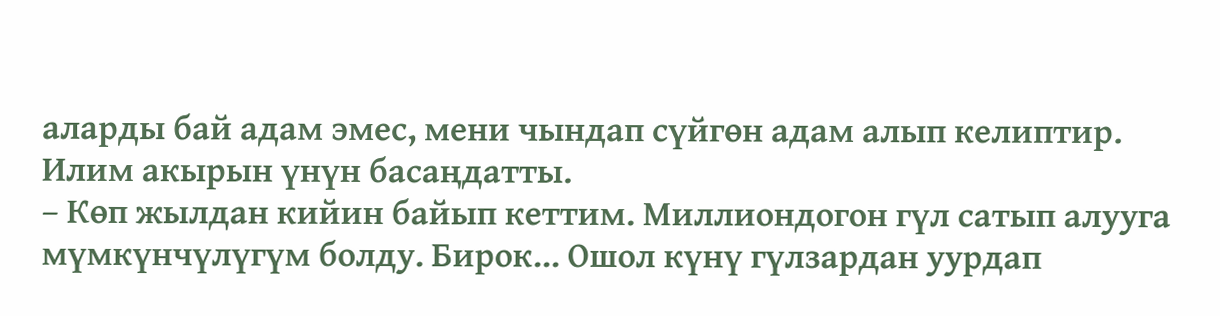аларды бай адам эмес, мени чындап сүйгөн адам алып келиптир.
Илим акырын үнүн басаңдатты.
– Көп жылдан кийин байып кеттим. Миллиондогон гүл сатып алууга мүмкүнчүлүгүм болду. Бирок... Ошол күнү гүлзардан уурдап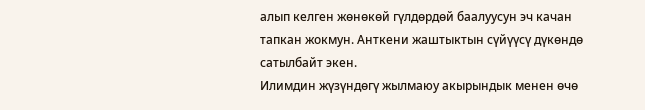алып келген жөнөкөй гүлдөрдөй баалуусун эч качан тапкан жокмун. Анткени жаштыктын сүйүүсү дүкөндө сатылбайт экен.
Илимдин жүзүндөгү жылмаюу акырындык менен өчө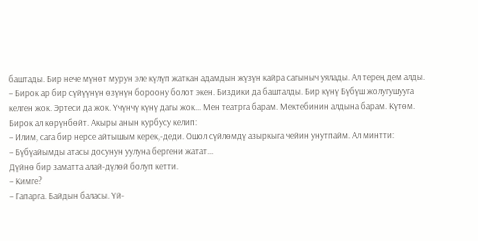баштады. Бир нече мүнөт мурун эле күлүп жаткан адамдын жүзүн кайра сагыныч уялады. Ал терең дем алды.
– Бирок ар бир сүйүүнүн өзүнүн бороону болот экен. Биздики да башталды. Бир күнү Бүбүш жолугушууга келген жок. Эртеси да жок. Үчүнчү күнү дагы жок... Мен театрга барам. Мектебинин алдына барам. Күтөм. Бирок ал көрүнбөйт. Акыры анын курбусу келип:
– Илим, сага бир нерсе айтышым керек,-деди. Ошол сүйлөмдү азыркыга чейин унутпайм. Ал минтти:
– Бүбүайымды атасы досунун уулуна бергени жатат...
Дүйнө бир заматта алай-дүлөй болуп кетти.
– Кимге?
– Гапарга. Байдын баласы. Үй-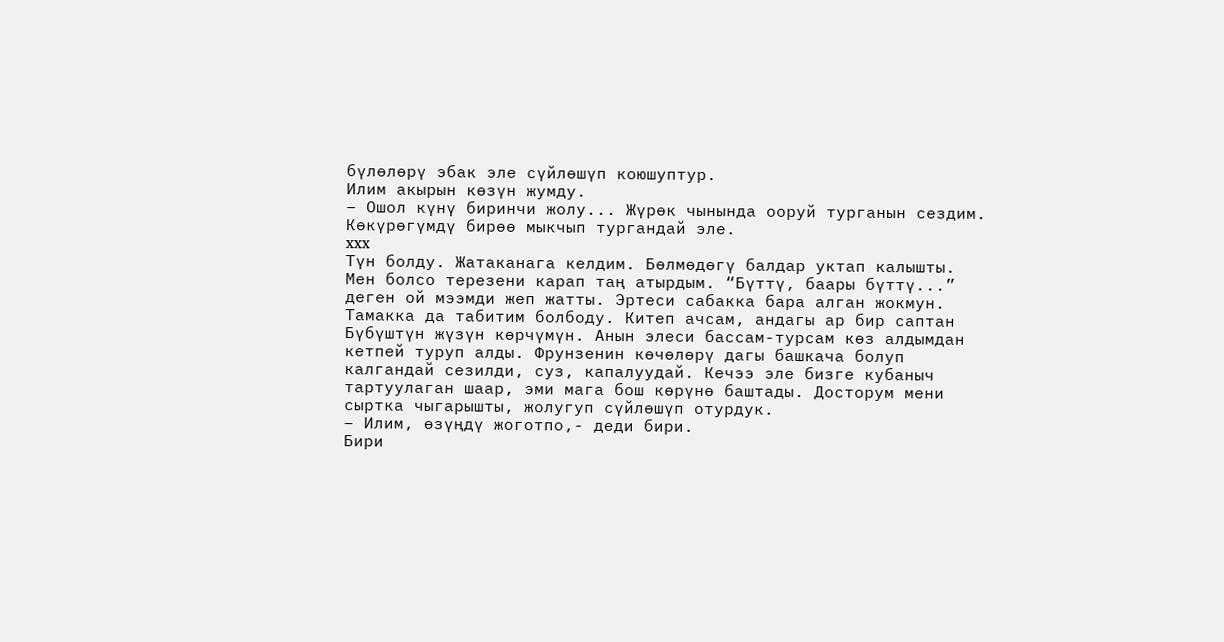бүлөлөрү эбак эле сүйлөшүп коюшуптур.
Илим акырын көзүн жумду.
– Ошол күнү биринчи жолу... Жүрөк чынында ооруй турганын сездим. Көкүрөгүмдү бирөө мыкчып тургандай эле.
xxx
Түн болду. Жатаканага келдим. Бөлмөдөгү балдар уктап калышты. Мен болсо терезени карап таң атырдым. “Бүттү, баары бүттү...” деген ой мээмди жеп жатты. Эртеси сабакка бара алган жокмун. Тамакка да табитим болбоду. Китеп ачсам, андагы ар бир саптан Бүбүштүн жүзүн көрчүмүн. Анын элеси бассам-турсам көз алдымдан кетпей туруп алды. Фрунзенин көчөлөрү дагы башкача болуп калгандай сезилди, суз, капалуудай. Кечээ эле бизге кубаныч тартуулаган шаар, эми мага бош көрүнө баштады. Досторум мени сыртка чыгарышты, жолугуп сүйлөшүп отурдук.
– Илим, өзүңдү жоготпо,- деди бири.
Бири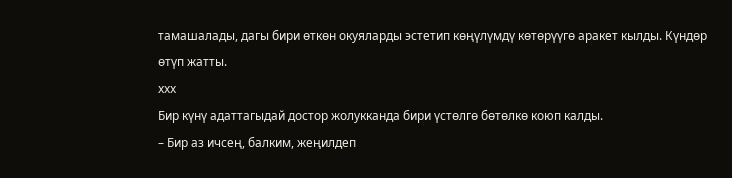тамашалады, дагы бири өткөн окуяларды эстетип көңүлүмдү көтөрүүгө аракет кылды. Күндөр өтүп жатты.
xxx
Бир күнү адаттагыдай достор жолукканда бири үстөлгө бөтөлкө коюп калды.
– Бир аз ичсең, балким, жеңилдеп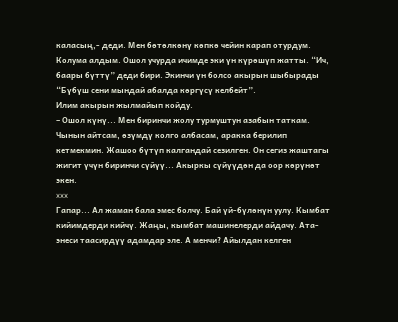каласың,- деди. Мен бөтөлкөнү көпкө чейин карап отурдум. Колума алдым. Ошол учурда ичимде эки үн күрөшүп жатты. “Ич, баары бүттү” деди бири. Экинчи үн болсо акырын шыбырады “Бүбүш сени мындай абалда көргүсү келбейт”.
Илим акырын жылмайып койду.
– Ошол күнү... Мен биринчи жолу турмуштун азабын таткам. Чынын айтсам, өзүмдү колго албасам, аракка берилип кетмекмин. Жашоо бүтүп калгандай сезилген. Он сегиз жаштагы жигит үчүн биринчи сүйүү... Акыркы сүйүүдөн да оор көрүнөт экен.
xxx
Гапар... Ал жаман бала эмес болчу. Бай үй-бүлөнүн уулу. Кымбат кийимдерди кийчү. Жаңы, кымбат машинелерди айдачу. Ата-энеси таасирдүү адамдар эле. А менчи? Айылдан келген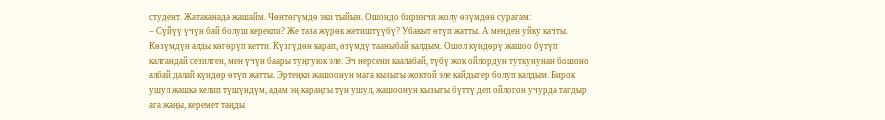студент. Жатаканада жашайм. Чөнтөгүмдө эки тыйын. Ошондо биринчи жолу өзүмдөн сурагам:
– Сүйүү үчүн бай болуш керекпи? Же таза жүрөк жетиштүүбү? Убакыт өтүп жатты. А менден уйку качты. Көзүмдүн алды көгөрүп кетти. Күзгүдөн карап, өзүмдү тааныбай калдым. Ошол күндөрү жашоо бүтүп калгандай сезилген, мен үчүн баары туңгуюк эле. Эч нерсени каалабай, түбү жок ойлордун туткунунан бошоно албай далай күндөр өтүп жатты. Эртеңки жашоонун мага кызыгы жоктой эле кайдыгер болуп калдым. Бирок ушул жашка келип түшүндүм, адам эң караңгы түн ушул, жашоонун кызыгы бүттү деп ойлогон учурда тагдыр ага жаңы, керемет таңды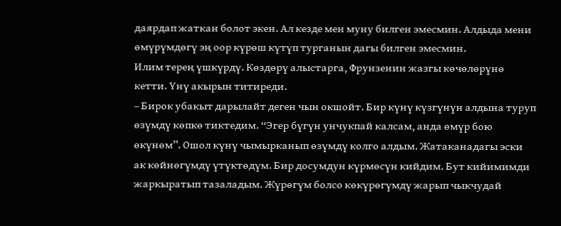даярдап жаткан болот экен. Ал кезде мен муну билген эмесмин. Алдыда мени өмүрүмдөгү эң оор күрөш күтүп турганын дагы билген эмесмин.
Илим терең үшкүрдү. Көздөрү алыстарга, Фрунзенин жазгы көчөлөрүнө кетти. Үнү акырын титиреди.
– Бирок убакыт дарылайт деген чын окшойт. Бир күнү күзгүнүн алдына туруп өзүмдү көпкө тиктедим. “Эгер бүгүн унчукпай калсам, анда өмүр бою өкүнөм”. Ошол күнү чымырканып өзүмдү колго алдым. Жатаканадагы эски ак көйнөгүмдү үтүктөдүм. Бир досумдун күрмөсүн кийдим. Бут кийимимди жаркыратып тазаладым. Жүрөгүм болсо көкүрөгүмдү жарып чыкчудай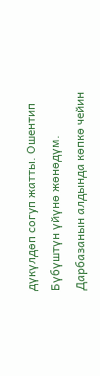дүкүлдөп согуп жатты. Ошентип Бүбүштүн үйүнө жөнөдүм. Дарбазанын алдында көпкө чейин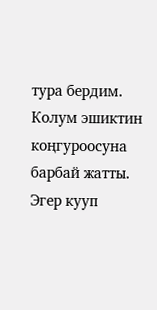тура бердим. Колум эшиктин коңгуроосуна барбай жатты. Эгер кууп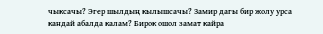чыксачы? Эгер шылдың кылышсачы? Замир дагы бир жолу урса кандай абалда калам? Бирок ошол замат кайра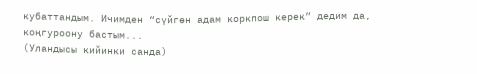кубаттандым. Ичимден “сүйгөн адам коркпош керек” дедим да, коңгуроону бастым...
(Уландысы кийинки санда)